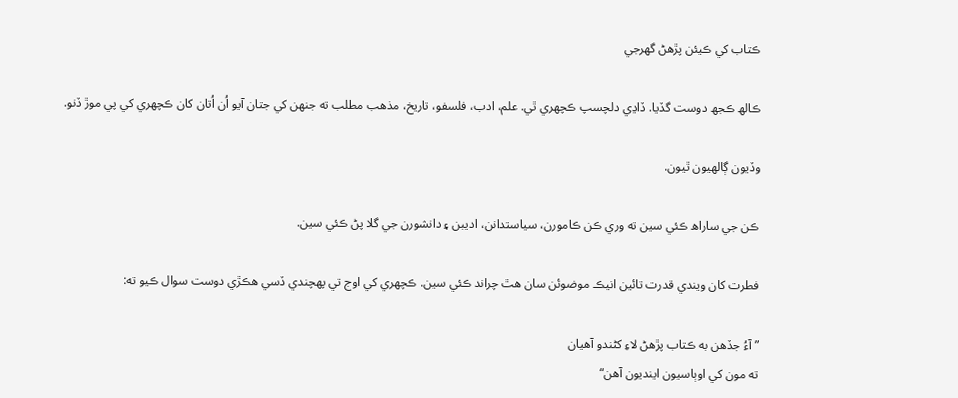ڪتاب کي ڪيئن پڙهڻ گهرجي

ڪالھ ڪجھ دوست گڏيا. ڏاڍي دلچسپ ڪچهري ٿي. علم، ادب، فلسفو، تاريخ، مذهب مطلب ته جنهن کي جتان آيو اُن اُتان کان ڪچهري کي پي موڙ ڏنو.

وڏيون ڳالهيون ٿيون.

ڪن جي ساراھ ڪئي سين ته وري ڪن ڪامورن، سياستدانن، اديبن ۽ دانشورن جي گلا پڻ ڪئي سين.

فطرت کان ويندي قدرت تائين انيڪ موضوئن سان هٿ چراند ڪئي سين. ڪچهري کي اوج تي پهچندي ڏسي هڪڙي دوست سوال ڪيو ته:

” آءُ جڏهن به ڪتاب پڙهڻ لاءِ کڻندو آهيان
ته مون کي اوٻاسيون اينديون آهن“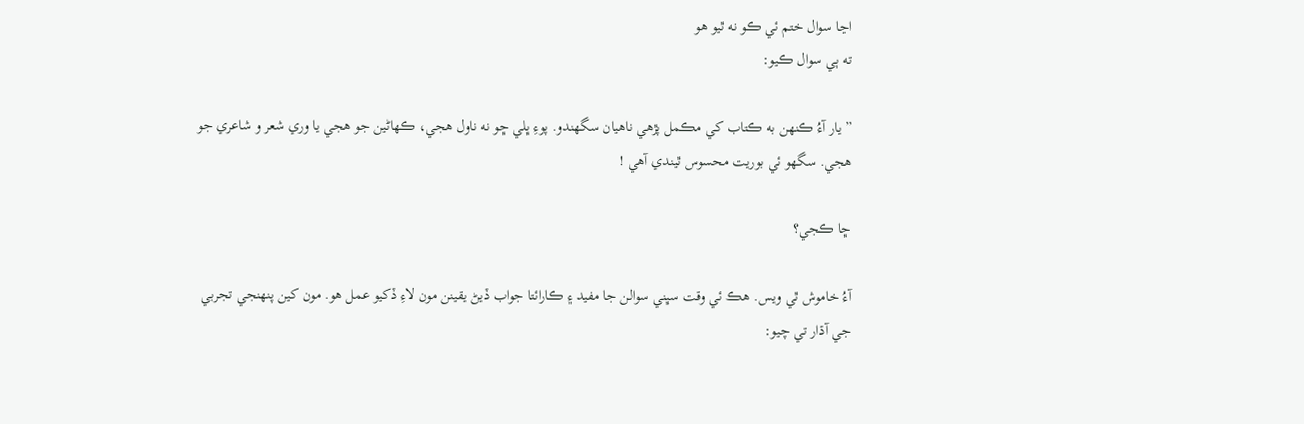اڃا سوال ختم ئي ڪو نه ٿيو هو
ته ٻي سوال ڪيو:

” يار آءُ ڪنهن به ڪتاب کي مڪمل پڙهي ناهيان سگهندو. پوءِ ڀلي ڇو نه ناول هجي، ڪهاڻين جو هجي يا وري شعر و شاعري جو هجي. سگهو ئي بوريت محسوس ٿيندي آهي !

ڇا ڪجي؟

آءُ خاموش ٿي ويس. هڪ ئي وقت سڀني سوالن جا مفيد ۽ ڪارائتا جواب ڏيڻ يقينن مون لاءِ ڏکيو عمل هو. مون کين پنهنجي تجربي جي آڌار تي چيو: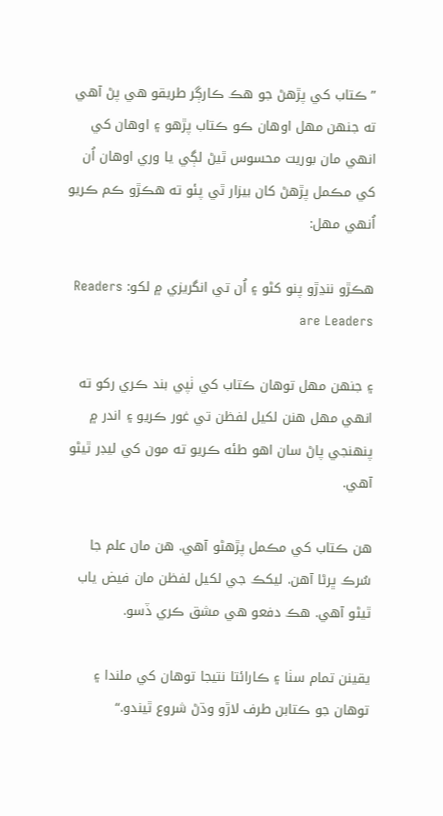” ڪتاب کي پڙهڻ جو هڪ ڪارڳر طريقو هي پڻ آهي ته جنهن مهل اوهان ڪو ڪتاب پڙهو ۽ اوهان کي انهي مان بوريت محسوس ٿيڻ لڳي يا وري اوهان اُن کي مڪمل پڙهڻ کان بيزار ٿي پئو ته هڪڙو ڪم ڪريو اُنهي مهل:

هڪڙو ننڍڙو پنو کڻو ۽ اُن تي انگريزي ۾ لکو: Readers are Leaders

۽ جنهن مهل توهان ڪتاب کي ٺپي بند ڪري رکو ته انهي مهل هنن لکيل لفظن تي غور ڪريو ۽ اندر ۾ پنهنجي پاڻ سان اهو طئه ڪريو ته مون کي ليڊر ٿيڻو آهي.

هن ڪتاب کي مڪمل پڙهڻو آهي. هن مان علم جا سُرڪ ڀرڻا آهن. ليکڪ جي لکيل لفظن مان فيض ياب ٿيڻو آهي. هڪ دفعو هي مشق ڪري ڏسو.

يقينن تمام سٺا ۽ ڪارائتا نتيجا توهان کي ملندا ۽ توهان جو ڪتابن طرف لاڙو وڌڻ شروع ٿيندو.“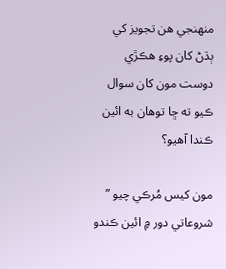منهنجي هن تجويز کي ٻڌڻ کان پوءِ هڪڙي دوست مون کان سوال ڪيو ته ڇا توهان به ائين ڪندا آهيو؟

مون کيس مُرڪي چيو ” شروعاتي دور ۾ ائين ڪندو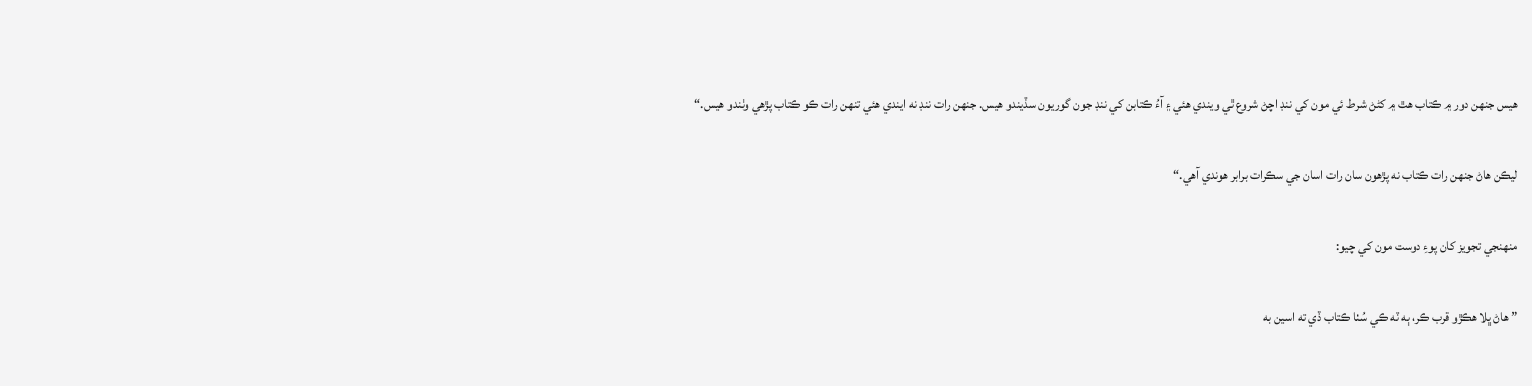هيس جنهن دور ۾ ڪتاب هٿ ۾ کڻڻ شرط ئي مون کي ننڊ اچڻ شروع ٿي ويندي هئي ۽ آءُ ڪتابن کي ننڊ جون گوريون سڏيندو هيس. جنهن رات ننڊ نه ايندي هئي تنهن رات ڪو ڪتاب پڙهي وٺندو هيس.“

ليڪن هاڻ جنهن رات ڪتاب نه پڙهون سان رات اسان جي سڪرات برابر هوندي آهي.“

منهنجي تجويز کان پوءِ دوست مون کي چيو:

” هاڻ ڀلا هڪڙو قرب ڪر، ٻه ٽه ڪي سُٺا ڪتاب ڏي ته اسين به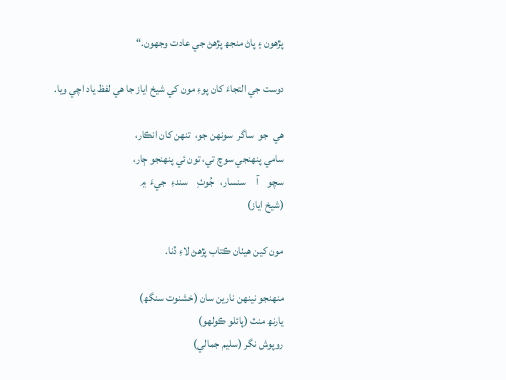پڙهون ۽ پاڻ منجھ پڙهڻ جي عادت وجهون.“

دوست جي التجاءَ کان پوءِ مون کي شيخ اياز جا هي لفظ ياد اچي ويا.

هي  جو  ساگر  سونهن جو،  تنهن کان انڪار،
سامي پنهنجي سوچ تي، تون ئي پنهنجو ڄار،
سچو    آ     سنسار،   جُوٺِ    سندءِ  جيءَ  ۾
(شيخ اياز)

مون کين هيٺان ڪتاب پڙهڻ لاءِ ڏنا.

منهنجو نينهن نارين سان (خشنوت سنگھ)
يارنھ منٽ (پائلو ڪولهو)
روپوش نگر (سليم جمالي)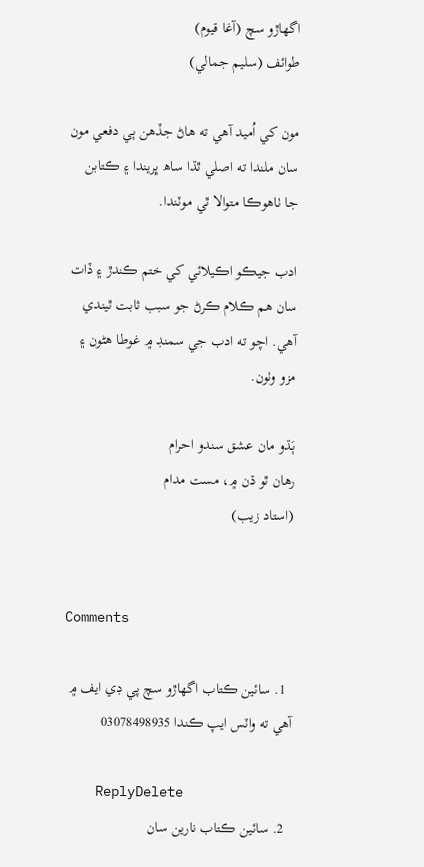اگهاڙو سچ (آغا قيوم)
طوائف (سليم جمالي)

مون کي اُميد آهي ته هاڻ جڏهن ٻي دفعي مون سان ملندا ته اصلي ٿڌا ساھ ڀريندا ۽ ڪتابن جا ٺاهوڪا متوالا ٿي موٽندا.

ادب جيڪو اڪيلائي کي ختم ڪندڙ ۽ ڏات سان هم ڪلام ڪرڻ جو سبب ثابت ٿيندي آهي. اچو ته ادب جي سمنڊ ۾ غوطا هڻون ۽ مزو وٺون.

ٻَڌو مان عشق سندو احرام
رهان ٿو ڌن ۾، مست مدام
(استاد زيب)


Comments

  1. سائين ڪتاب اگهاڙو سچ پي ڊي ايف ۾ آهي ته واٽس ايپ ڪندا 03078498935

    ReplyDelete
  2. سائين ڪتاب نارين سان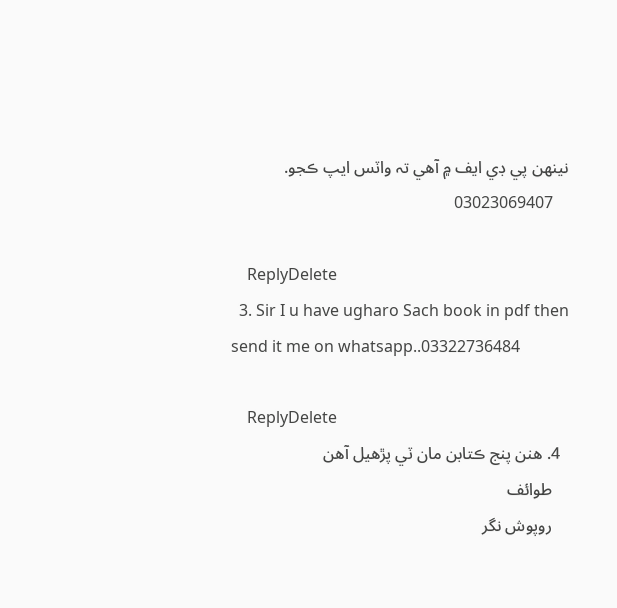نينهن پي ڊي ايف ۾ آهي تہ واٽس ايپ ڪجو.
    03023069407

    ReplyDelete
  3. Sir I u have ugharo Sach book in pdf then send it me on whatsapp..03322736484

    ReplyDelete
  4. ھنن پنج ڪتابن مان ٽي پڙھيل آھن
    طوائف
    روپوش نگر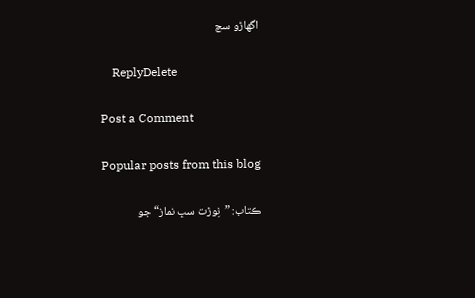اگھاڙو سچ

    ReplyDelete

Post a Comment

Popular posts from this blog

ڪتاب: ”نِوڙت سڀ نماز“ جو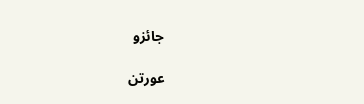جائزو

عورتن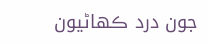جون درد ڪهاڻيون